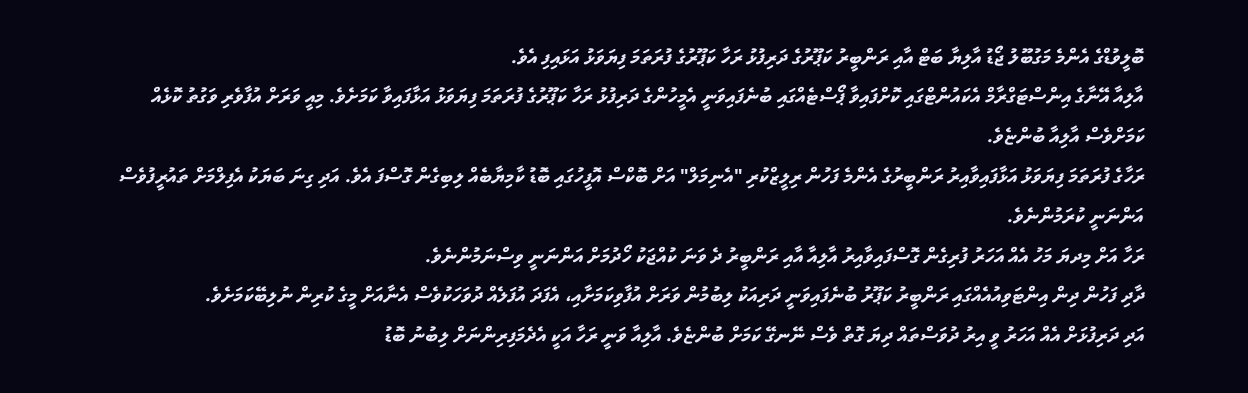ބޮލީވުޑްގެ އެންމެ މަގުބޫލު ޖޯޑު އާލިޔާ ބަޓް އާއި ރަންބީރު ކަޕޫރުގެ ދަރިފުޅު ރަހާ ކަޕޫރުގެ ފުރަތަމަ ފިޔަވަޅު އަޅައިފި އެވެ.
އާލިއާ އޭނާގެ އިންސްޓަގްރާމް އެކައުންޓްގައި ކޮށްފައިވާ ޕޯސްޓެއްގައި ބުނެފައިވަނީ އެމީހުންގެ ދަރިފުޅު ރަހާ ކަޕޫރުގެ ފުރަތަމަ ފިޔަވަޅު އަޅާފައިވާ ކަމަށެވެ. މިއީ ވަރަށް އުފާވެރި ވަގުތު ކޮޅެއް ކަމަށްވެސް އާލިއާ ބުންޏެވެ.
ރަހާގެ ފުރަތަމަ ފިޔަވަޅު އަޅާފައިވާއިރު ރަންބީރުގެ އެންމެ ފަހުން ރިލީޒްކުރި "އެނިމަލް" އަށް ބޮކްސް އޮފީހުގައި ބޮޑު ކާމިޔާބެއް ލިބިގެން ގޮސްފަ އެވެ. އަދި ގިނަ ބަޔަކު އެފިލްމަށް ތައުރީފުވެސް އަންނަނީ ކުރަމުންނެވެ.
ރަހާ އަށް މިދޔަ މަހު އެއް އަހަރު ފުރިގެން ގޮސްފައިވާއިރު އާލިއާ އާއި ރަންބީރު ދެ ވަނަ ކުއްޖަކު ހޯދުމަށް އަންނަނީ ވިސްނަމުންނެވެ.
ދާދި ފަހުން ދިން އިންޓަވިއުއެއްގައި ރަންބީރު ކަޕޫރު ބުނެފައިވަނީ ދަރިއަކު ލިބުމުން ވަރަށް އުފާވިކަމަށާއި، އެފަދަ އުފަލެއް ދުވަހަކުވެސް އެނާއަށް މީގެ ކުރިން ނުލިބޭކަމަށެވެ.
އަދި ދަރިފުޅަށް އެއް އަހަރު ވީ އިރު ދުވަސްތައް ދިޔަ ގޮތް ވެސް ނޭނގޭ ކަމަށް ބުންޏެވެ. އާލިއާ ވަނީ ރަހާ އަކީ އެދެމަފިރިންނަށް ލިބުނު ބޮޑު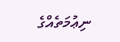ނިޢުމަތެއްގެ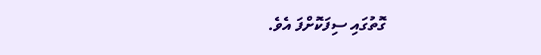ގޮތުގައި ސިފަކޮށްފަ އެވެ.